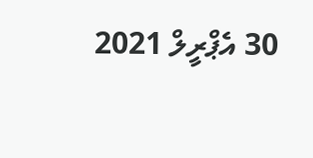30 އެޕްރީލް 2021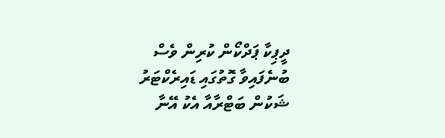ދީޕިކާ ޕަދްކޯން ކުރިން ވެސް ބުނެފައިވާ ގޮތުގައި ޑައިރެކްޓަރު ޝަކުން ބަޓްރާއާ އެކު އޭނާ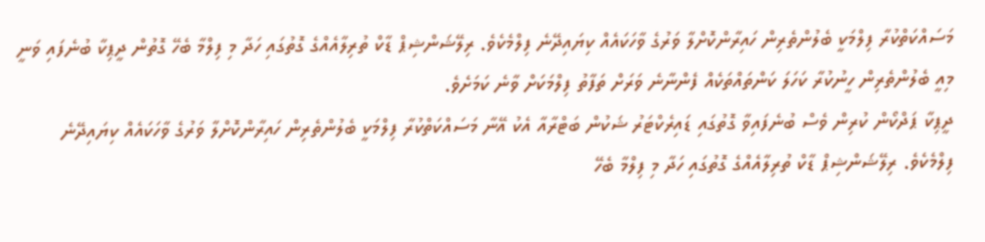މަސައްކަތްކުރާ ފިލްމަކީ ބެލުންތެރިން ހައިރާންކޮށްލާ ވަރުގެ ވާހަކައެއް ކިޔައިދޭނެ ފިލްމެކެވެ. ރިލޭޝަންޝިޕް ޑާކް ތުރިލާއެއްގެ ގޮތުގައި ހަދާ މި ފިލްމާ ބެހޭ ގޮތުން ދީޕިކާ ބުނެފައި ވަނީ މިއީ ބެލުންތެރިން ހީނުކުރާ ކަހަލަ ކަންތައްތަކެއް ފެންނާނެ ވަރަށް ތަފާތު ފިލްމަކަށް ވާނެ ކަމަށެވެ.
ދީޕިކާ ޕަދްކޯން ކުރިން ވެސް ބުނެފައިވާ ގޮތުގައި ޑައިރެކްޓަރު ޝަކުން ބަޓްރާއާ އެކު އޭނާ މަސައްކަތްކުރާ ފިލްމަކީ ބެލުންތެރިން ހައިރާންކޮށްލާ ވަރުގެ ވާހަކައެއް ކިޔައިދޭނެ ފިލްމެކެވެ. ރިލޭޝަންޝިޕް ޑާކް ތުރިލާއެއްގެ ގޮތުގައި ހަދާ މި ފިލްމާ ބެހޭ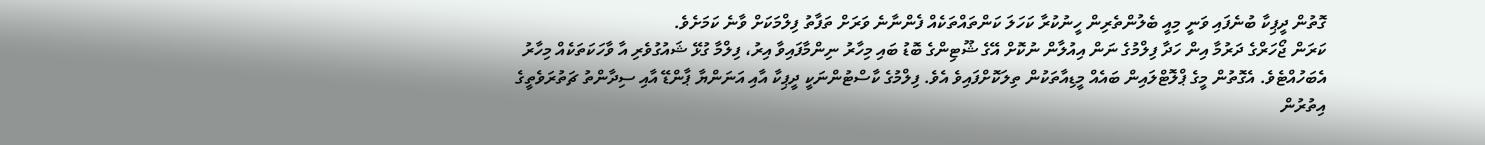ގޮތުން ދީޕިކާ ބުނެފައި ވަނީ މިއީ ބެލުންތެރިން ހީނުކުރާ ކަހަލަ ކަންތައްތަކެއް ފެންނާނެ ވަރަށް ތަފާތު ފިލްމަކަށް ވާނެ ކަމަށެވެ.
ކަރަން ޖޯހަރްގެ ދަރުމާ އިން ހަދާ ފިލްމުގެ ނަން އިއުލާން ނުކޮށް އޭގެ ޝޫޓިންގެ ބޮޑު ބައި މިހާރު ނިންމާފައިވާ އިރު، ފިލްމާ ގުޅޭ ޝައުގުވެރި އާ ވާހަކަތަކެއް މިހާރު އެބަހުއްޓެވެ. އެގޮތުން މީގެ ޕްލޮޓްލައިން ބައެއް މީޑިއާތަކުން ތިލަކޮށްފައިވެ އެވެ. ފިލްމުގެ ކާސްޓުންނަކީ ދީޕިކާ އާއި އަނަންޔާ ޕާންޑޭ އާއި ސިދާންތު ޗަތުރަވެތީގެ އިތުރުން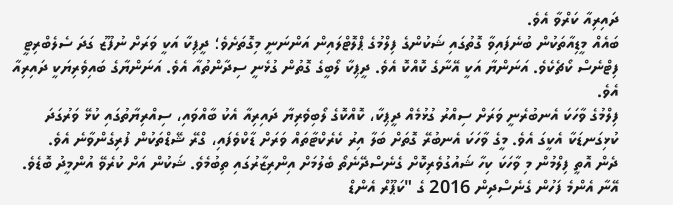ދައިރިއާ ކަރްވާ އެވެ.
ބައެއް މީޑިއާތަކުން ބުނެފައިވާ ގޮތުގައި ޝަކުންގެ ފިލްމުގެ ޕްލޮޓްލައިން އަންނަނީ މިގޮތަށެވެ؛ ދީޕިކާ އަކީ ވަރަށް ނުފޫޒު ގަދަ ސެލެބްރިޓީ ފިޓްނެސް ކޯޗެކެވެ. އަނަންޔާ އަކީ އޭނާގެ ކޮއްކޮ އެވެ. ދީޕިކާ ލޯބީގެ ގޮތުން ގުޅެނީ ސިދާންތުއާ އެވެ. އަނަންޔާގެ ބައިވެރިޔަކީ ދައިރިއާ އެވެ.
ފިލްމުގެ ވާހަކަ އެނބުރެނީ ވަރަށް ސިއްރު ގުޅުމެއް ދީޕިކާ، ކޮއްކޮގެ ލޯބިވެރިޔާ ދައިރިއާ އެކު ބާއްވައި، ސިއްރިޔާތުގައި ކުޅޭ ވަރުގަދަ ކުޅިގަނޑަކާ އެކީގަ އެވެ. މީގެ ވާހަކަ އެނބުރޭ ގޮތަށް ބަލާ އިރު ކެރެކްޓާތައް ވަރަށް ޑާކްވެފައި، ގްރޭ ޝޭޑްތަކުން ފުރިގެންވާނެ އެވެ.
ދެން އޮތީ ފިލްމުން މި ވާހަކަ ކިހާ ޝައުގުވެރިކޮށް ގެނެސްދޭނެތޯ ބެލުމަށް އިންރިޒާރުގައި ތިބުމެވެ. ޝަކުން އަށް ކުރެވޭ އުންމީދު ބޮޑެވެ. އޭނާ އެންމެ ފަހުން ގެނެސްދިން 2016 ގެ "ކަޕޫރް އެންޑް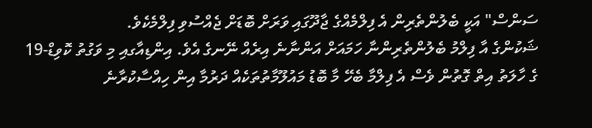ސަންސް" އަކީ ބެލުންތެރިން އެ ފިލްމެއްގެ ޖާދޫގައި ވަރަށް ބޮޑަށް ޖެއްސުވި ފިލްމެކެވެ.
ޝަކުންގެ އާ ފިލްމު ބެލުންތެރިންނާ ހަމައަށް އަންނާނެ އިރެއް ނޭނގެ އެވެ. އިންޑިއާގއި މި ވަގުތު ކޮވިޑް-19 ގެ ހާލަތު އިތް ގޮތުން ވެސް އެ ފިލްމާ ބެހޭ މާ ބޮޑު މައުލޫމާތުތަކެއް ދަރުމާ އިން ހިއްސާކުރާނެ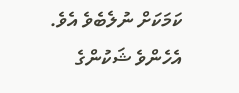ކަމަކަށް ނުލެބެވެ އެވެ. އެހެންވެ ޝަކުންގެ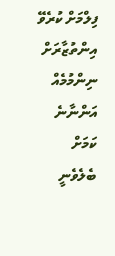ފިލްމަށް ކުރެވޭ އިންތުޒާރަށް ނިންމުމެއް އަންނާނެ ކަމަށް ބެލެވެނީ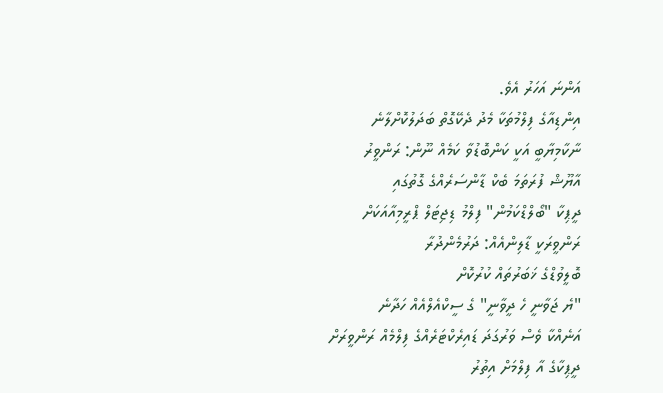އަންނަ އަހަރު އެވެ.
އިންޑިއާގެ ފިލްމުތަކާ މެދު ދެކޭގޮތް ބަދަލުކޮށްލާނެ
ނާކާމިޔާބީ އަކީ ކަންބޮޑުވާ ކަމެއް ނޫން: ރަންވީރު
އާޔޫޝް ފުރަތަމަ ބެކް ޑާންސަރެއްގެ ގޮތުގައި
ދީޕިކާ "ބޯލްޑްކަމުން" ފިލްމު ޑިޖިޓަލް ޕްރީމިއާއަކަށް
ރަންވީރަކީ ޑާލިންއެއް: ދަރުމެންދުރާ
ބޮލީވުޑްގެ ޚަބަރުތައް ކުރުކޮށް
"ޔެ ޖަވާނީ ހެ ދީވާނީ" ގެ ސީކްއެލްއެއް ހަދާނެ
އަނެއްކާ ވެސް ވަރުގަދަ ޑައިރެކްޓަރެއްގެ ފިލްމެއް ރަންވީރަށް
ދީޕިކާގެ އާ ފިލްމަށް އިތުރު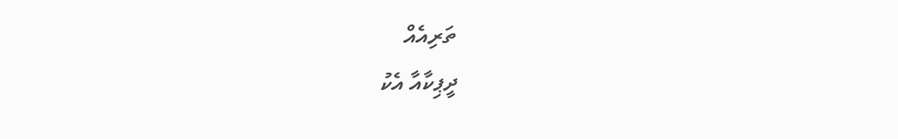ތަރިއެއް
ދީޕިކާއާ އެކު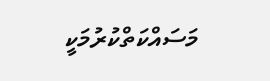މަސައްކަތްކުރުމަކީ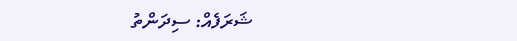ޝަރަފެއް: ސިދަންތު